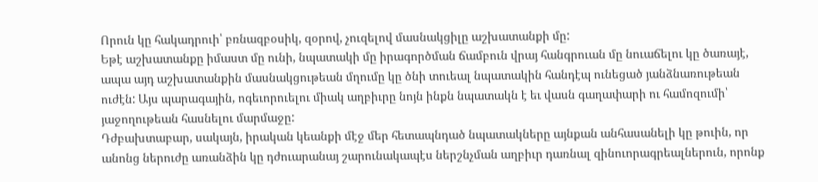Որուն կը հակադրուի՝ բռնազբօսիկ, զօրով, չուզելով մասնակցիլը աշխատանքի մը:
Եթէ աշխատանքը իմաստ մը ունի, նպատակի մը իրագործման ճամբուն վրայ հանգրուան մը նուաճելու կը ծառայէ, ապա այդ աշխատանքին մասնակցութեան մղումը կը ծնի տուեալ նպատակին հանդէպ ունեցած յանձնառութեան ուժէն: Այս պարագային, ոգեւորուելու միակ աղբիւրը նոյն ինքն նպատակն է եւ վասն գաղափարի ու համոզումի՝ յաջողութեան հասնելու մարմաջը:
Դժբախտաբար, սակայն, իրական կեանքի մէջ մեր հետապնդած նպատակները այնքան անհասանելի կը թուին, որ անոնց ներուժը առանձին կը դժուարանայ շարունակապէս ներշնչման աղբիւր դառնալ զինուորագրեալներուն, որոնք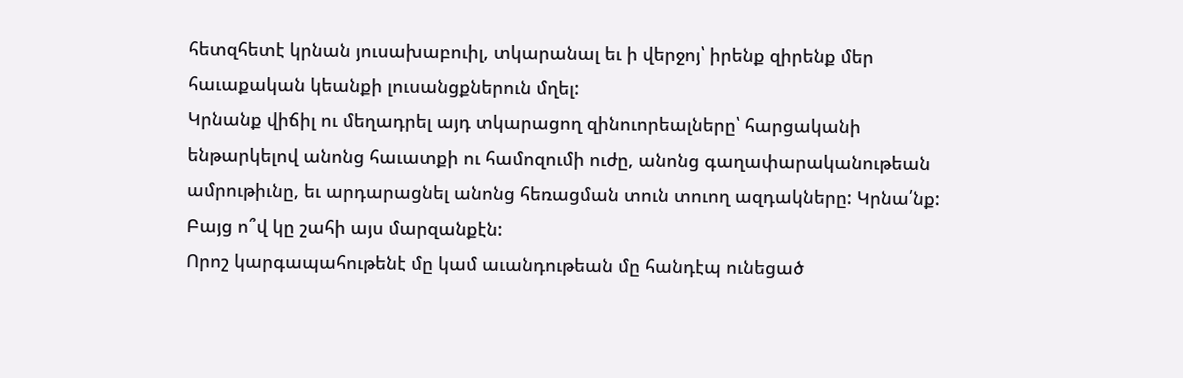հետզհետէ կրնան յուսախաբուիլ, տկարանալ եւ ի վերջոյ՝ իրենք զիրենք մեր հաւաքական կեանքի լուսանցքներուն մղել:
Կրնանք վիճիլ ու մեղադրել այդ տկարացող զինուորեալները՝ հարցականի ենթարկելով անոնց հաւատքի ու համոզումի ուժը, անոնց գաղափարականութեան ամրութիւնը, եւ արդարացնել անոնց հեռացման տուն տուող ազդակները: Կրնա՛նք: Բայց ո՞վ կը շահի այս մարզանքէն:
Որոշ կարգապահութենէ մը կամ աւանդութեան մը հանդէպ ունեցած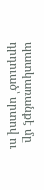պատկառանքէ մը դրդուած՝ սրտով ու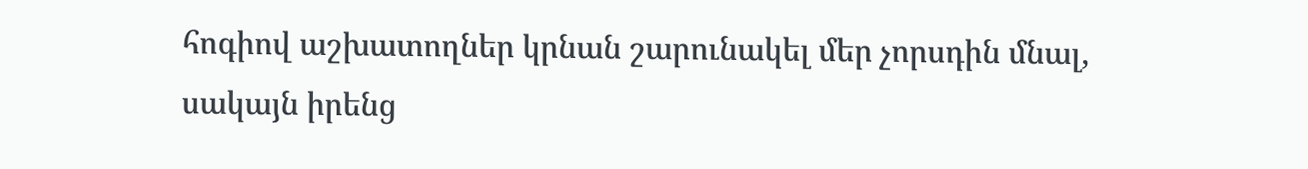հոգիով աշխատողներ կրնան շարունակել մեր չորսդին մնալ, սակայն իրենց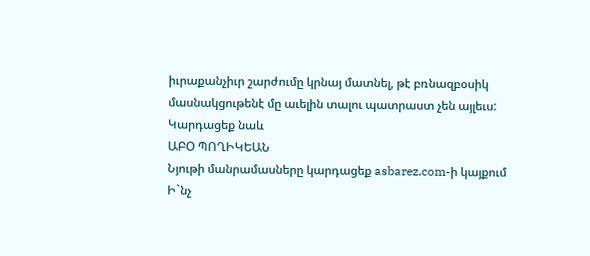իւրաքանչիւր շարժումը կրնայ մատնել, թէ բռնազբօսիկ մասնակցութենէ մը աւելին տալու պատրաստ չեն այլեւս:
Կարդացեք նաև
ԱԲՕ ՊՈՂԻԿԵԱՆ
Նյութի մանրամասները կարդացեք asbarez.com-ի կայքում
Ի`նչ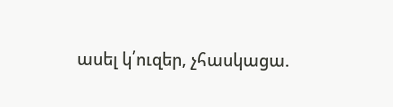ասել կ՛ուզեր, չհասկացա.